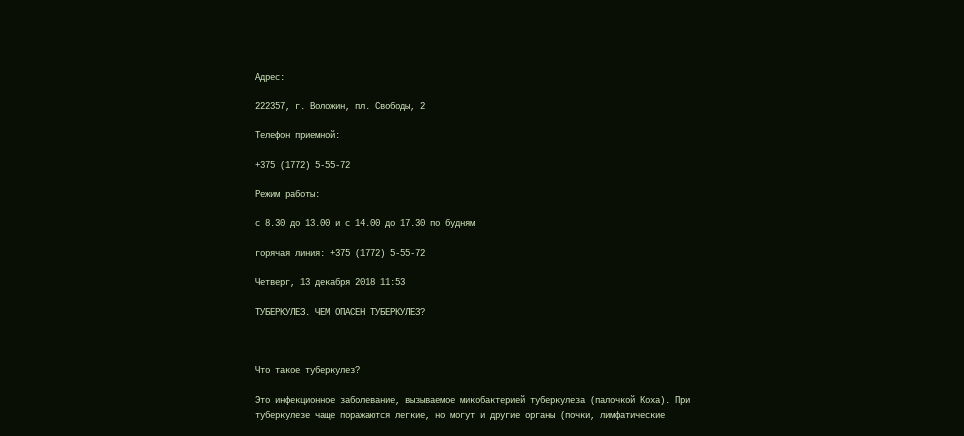Адрес:

222357, г. Воложин, пл. Свободы, 2

Телефон приемной:

+375 (1772) 5-55-72

Режим работы:

с 8.30 до 13.00 и с 14.00 до 17.30 по будням

горячая линия: +375 (1772) 5-55-72

Четверг, 13 декабря 2018 11:53

ТУБЕРКУЛЕЗ. ЧЕМ ОПАСЕН ТУБЕРКУЛЕЗ?



Что такое туберкулез?

Это инфекционное заболевание, вызываемое микобактерией туберкулеза (палочкой Коха). При туберкулезе чаще поражаются легкие, но могут и другие органы (почки, лимфатические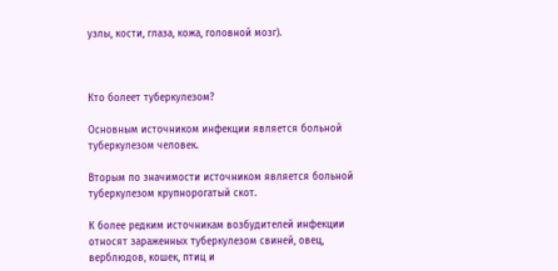узлы, кости, глаза, кожа, головной мозг).



Кто болеет туберкулезом?

Основным источником инфекции является больной туберкулезом человек.

Вторым по значимости источником является больной туберкулезом крупнорогатый скот.

К более редким источникам возбудителей инфекции относят зараженных туберкулезом свиней, овец, верблюдов, кошек, птиц и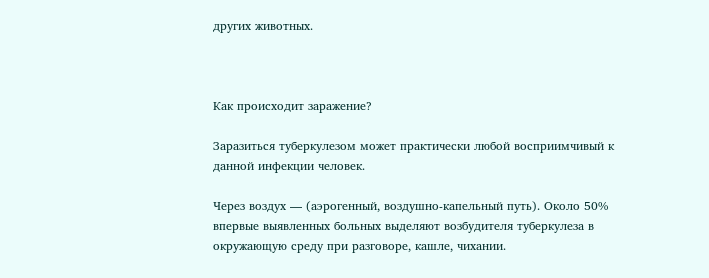других животных.



Как происходит заражение?

Заразиться туберкулезом может практически любой восприимчивый к данной инфекции человек.

Через воздух — (аэрогенный, воздушно-капельный путь). Около 50% впервые выявленных больных выделяют возбудителя туберкулеза в окружающую среду при разговоре, кашле, чихании.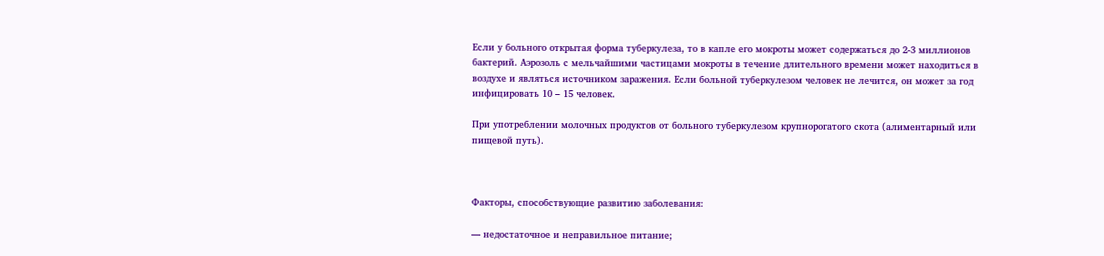Если у больного открытая форма туберкулеза, то в капле его мокроты может содержаться до 2-3 миллионов бактерий. Аэрозоль с мельчайшими частицами мокроты в течение длительного времени может находиться в воздухе и являться источником заражения. Если больной туберкулезом человек не лечится, он может за год инфицировать 10 – 15 человек.

При употреблении молочных продуктов от больного туберкулезом крупнорогатого скота (алиментарный или пищевой путь).



Факторы, способствующие развитию заболевания:

— недостаточное и неправильное питание;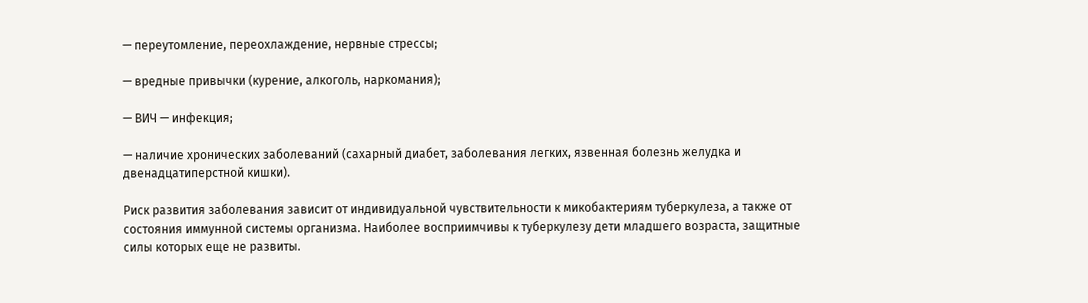— переутомление, переохлаждение, нервные стрессы;

— вредные привычки (курение, алкоголь, наркомания);

— ВИЧ — инфекция;

— наличие хронических заболеваний (сахарный диабет, заболевания легких, язвенная болезнь желудка и двенадцатиперстной кишки).

Риск развития заболевания зависит от индивидуальной чувствительности к микобактериям туберкулеза, а также от состояния иммунной системы организма. Наиболее восприимчивы к туберкулезу дети младшего возраста, защитные силы которых еще не развиты.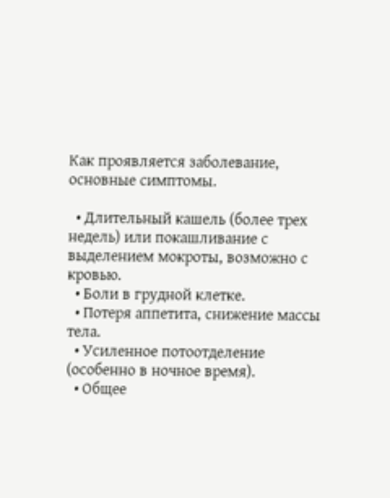Как проявляется заболевание, основные симптомы.

  • Длительный кашель (более трех недель) или покашливание с выделением мокроты, возможно с кровью.
  • Боли в грудной клетке.
  • Потеря аппетита, снижение массы тела.
  • Усиленное потоотделение (особенно в ночное время).
  • Общее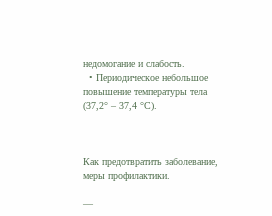недомогание и слабость.
  • Периодическое небольшое повышение температуры тела (37,2° – 37,4 °С).



Как предотвратить заболевание, меры профилактики.

—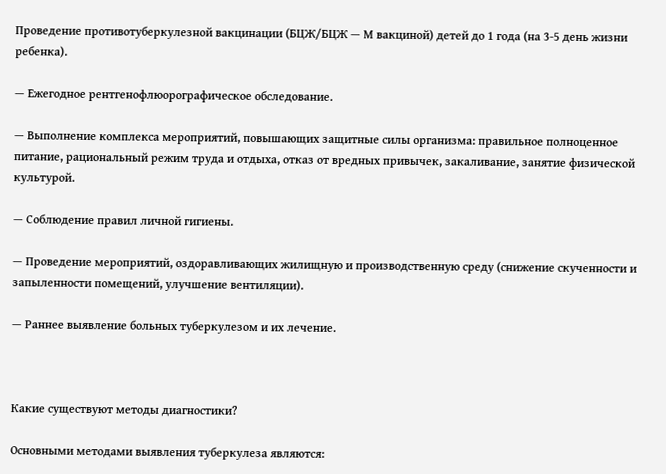Проведение противотуберкулезной вакцинации (БЦЖ/БЦЖ — М вакциной) детей до 1 года (на 3-5 день жизни ребенка).

— Ежегодное рентгенофлюорографическое обследование.

— Выполнение комплекса мероприятий, повышающих защитные силы организма: правильное полноценное питание, рациональный режим труда и отдыха, отказ от вредных привычек, закаливание, занятие физической культурой.

— Соблюдение правил личной гигиены.

— Проведение мероприятий, оздоравливающих жилищную и производственную среду (снижение скученности и запыленности помещений, улучшение вентиляции).

— Раннее выявление больных туберкулезом и их лечение.



Какие существуют методы диагностики?

Основными методами выявления туберкулеза являются: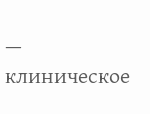— клиническое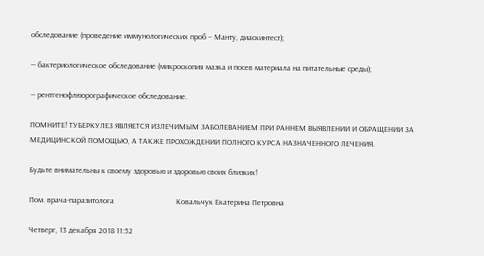обследование (проведение иммунологических проб – Манту, диаскинтест);

— бактериологическое обследование (микроскопия мазка и посев материала на питательные среды);

— рентгенофлюорографическое обследование.

ПОМНИТЕ! ТУБЕРКУЛЕЗ ЯВЛЯЕТСЯ ИЗЛЕЧИМЫМ ЗАБОЛЕВАНИЕМ ПРИ РАННЕМ ВЫЯВЛЕНИИ И ОБРАЩЕНИИ ЗА МЕДИЦИНСКОЙ ПОМОЩЬЮ, А ТАКЖЕ ПРОХОЖДЕНИИ ПОЛНОГО КУРСА НАЗНАЧЕННОГО ЛЕЧЕНИЯ.

Будьте внимательны к своему здоровью и здоровью своих близких!

Пом. врача-паразитолога                               Ковальчук Екатерина Петровна

Четверг, 13 декабря 2018 11:52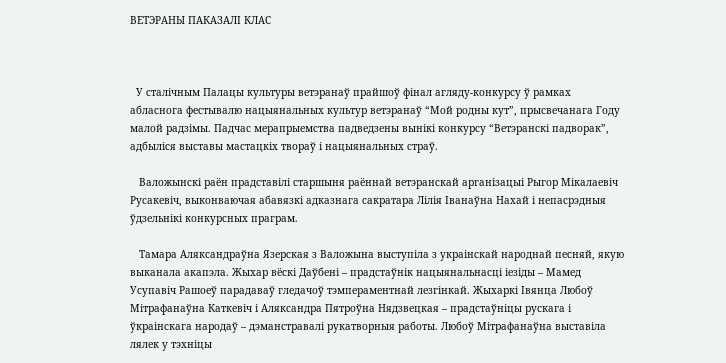ВЕТЭРАНЫ ПАКАЗАЛІ КЛАС



  У сталічным Палацы культуры ветэранаў прайшоў фінал агляду-конкурсу ў рамках абласнога фестывалю нацыянальных культур ветэранаў “Мой родны кут”, прысвечанага Году малой радзімы. Падчас мерапрыемства падведзены вынікі конкурсу “Ветэранскі падворак”, адбыліся выставы мастацкіх твораў і нацыянальных страў.

   Валожынскі раён прадставілі старшыня раённай ветэранскай арганізацыі Рыгор Мікалаевіч Русакевіч, выконваючая абавязкі адказнага сакратара Лілія Іванаўна Нахай і непасрэдныя ўдзельнікі конкурсных праграм.

   Тамара Аляксандраўна Язерская з Валожына выступіла з украінскай народнай песняй, якую выканала акапэла. Жыхар вёскі Даўбені – прадстаўнік нацыянальнасці іезіды – Мамед Усупавіч Рашоеў парадаваў гледачоў тэмпераментнай лезгінкай. Жыхаркі Івянца Любоў Мітрафанаўна Каткевіч і Аляксандра Пятроўна Нядзвецкая – прадстаўніцы рускага і ўкраінскага народаў – дэманстравалі рукатворныя работы. Любоў Мітрафанаўна выставіла лялек у тэхніцы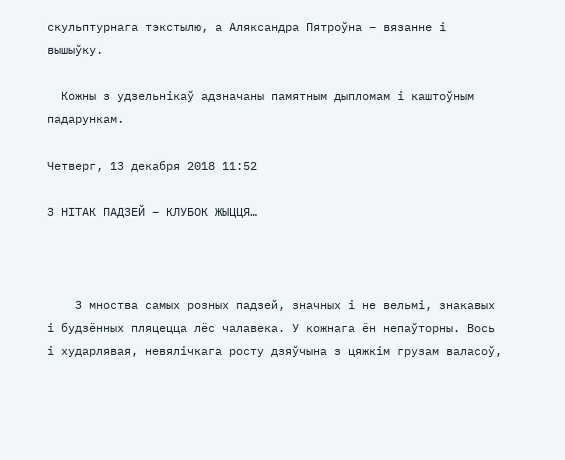скульптурнага тэкстылю, а Аляксандра Пятроўна – вязанне і вышыўку.

  Кожны з удзельнікаў адзначаны памятным дыпломам і каштоўным падарункам.

Четверг, 13 декабря 2018 11:52

З НІТАК ПАДЗЕЙ – КЛУБОК ЖЫЦЦЯ…



    З мноства самых розных падзей, значных і не вельмі, знакавых і будзённых пляцецца лёс чалавека. У кожнага ён непаўторны. Вось і хударлявая, невялічкага росту дзяўчына з цяжкім грузам валасоў,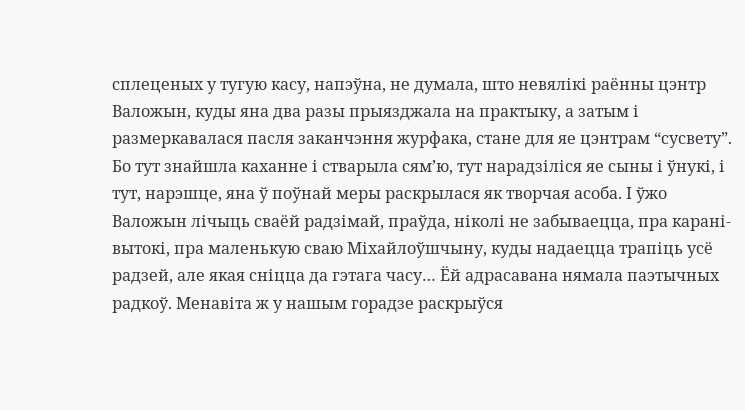сплеценых у тугую касу, напэўна, не думала, што невялікі раённы цэнтр Валожын, куды яна два разы прыязджала на практыку, а затым і размеркавалася пасля заканчэння журфака, стане для яе цэнтрам “сусвету”. Бо тут знайшла каханне і стварыла сям’ю, тут нарадзіліся яе сыны і ўнукі, і тут, нарэшце, яна ў поўнай меры раскрылася як творчая асоба. І ўжо Валожын лічыць сваёй радзімай, праўда, ніколі не забываецца, пра карані-вытокі, пра маленькую сваю Міхайлоўшчыну, куды надаецца трапіць усё радзей, але якая сніцца да гэтага часу… Ёй адрасавана нямала паэтычных радкоў. Менавіта ж у нашым горадзе раскрыўся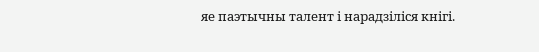яе паэтычны талент і нарадзіліся кнігі.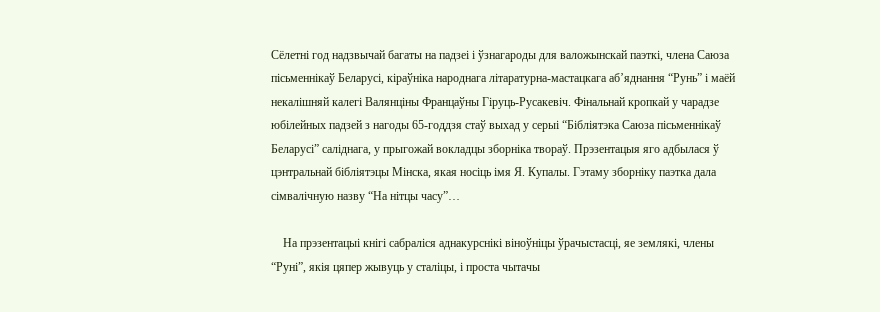Сёлетні год надзвычай багаты на падзеі і ўзнагароды для валожынскай паэткі, члена Саюза пісьменнікаў Беларусі, кіраўніка народнага літаратурна-мастацкага аб’яднання “Рунь” і маёй некалішняй калегі Валянціны Францаўны Гіруць-Русакевіч. Фінальнай кропкай у чарадзе юбілейных падзей з нагоды 65-годдзя стаў выхад у серыі “Бібліятэка Саюза пісьменнікаў Беларусі” саліднага, у прыгожай вокладцы зборніка твораў. Прэзентацыя яго адбылася ў цэнтральнай бібліятэцы Мінска, якая носіць імя Я. Купалы. Гэтаму зборніку паэтка дала сімвалічную назву “На нітцы часу”…

    На прэзентацыі кнігі сабраліся аднакурснікі віноўніцы ўрачыстасці, яе землякі, члены “Руні”, якія цяпер жывуць у сталіцы, і проста чытачы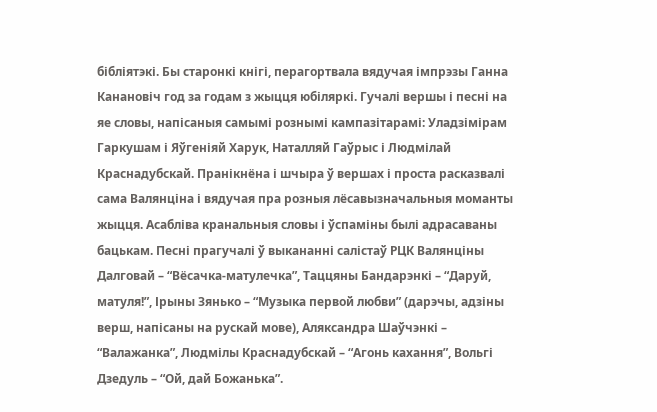бібліятэкі. Бы старонкі кнігі, перагортвала вядучая імпрэзы Ганна Канановіч год за годам з жыцця юбіляркі. Гучалі вершы і песні на яе словы, напісаныя самымі рознымі кампазітарамі: Уладзімірам Гаркушам і Яўгеніяй Харук, Наталляй Гаўрыс і Людмілай Краснадубскай. Пранікнёна і шчыра ў вершах і проста расказвалі сама Валянціна і вядучая пра розныя лёсавызначальныя моманты жыцця. Асабліва кранальныя словы і ўспаміны былі адрасаваны бацькам. Песні прагучалі ў выкананні салістаў РЦК Валянціны Далговай – “Вёсачка-матулечка”, Таццяны Бандарэнкі – “Даруй, матуля!”, Ірыны Зянько – “Музыка первой любви” (дарэчы, адзіны верш, напісаны на рускай мове), Аляксандра Шаўчэнкі – “Валажанка”, Людмілы Краснадубскай – “Агонь кахання”, Вольгі Дзедуль – “Ой, дай Божанька”.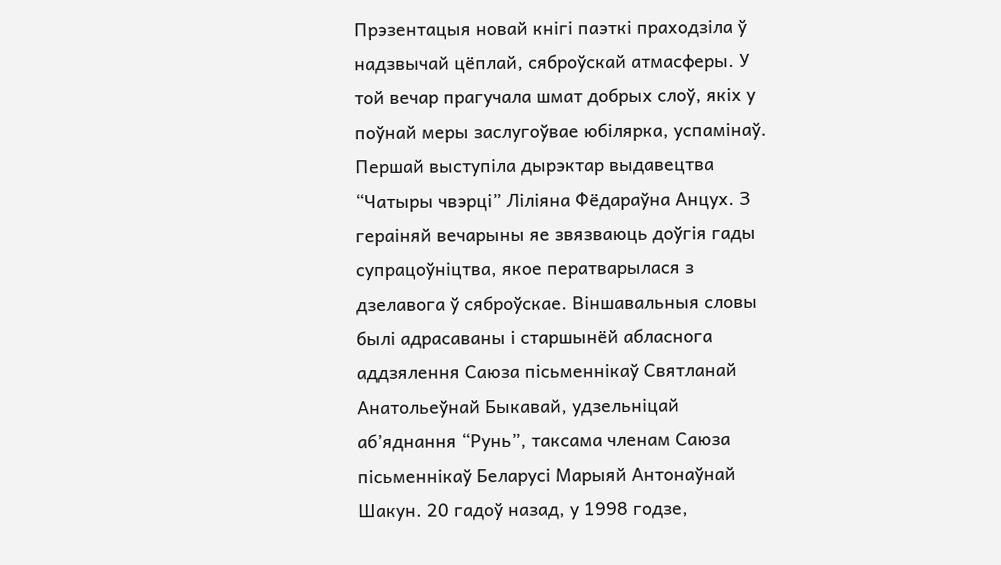Прэзентацыя новай кнігі паэткі праходзіла ў надзвычай цёплай, сяброўскай атмасферы. У той вечар прагучала шмат добрых слоў, якіх у поўнай меры заслугоўвае юбілярка, успамінаў. Першай выступіла дырэктар выдавецтва “Чатыры чвэрці” Ліліяна Фёдараўна Анцух. З гераіняй вечарыны яе звязваюць доўгія гады супрацоўніцтва, якое ператварылася з дзелавога ў сяброўскае. Віншавальныя словы былі адрасаваны і старшынёй абласнога аддзялення Саюза пісьменнікаў Святланай Анатольеўнай Быкавай, удзельніцай аб’яднання “Рунь”, таксама членам Саюза пісьменнікаў Беларусі Марыяй Антонаўнай Шакун. 20 гадоў назад, у 1998 годзе,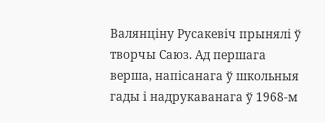Валянціну Русакевіч прынялі ў творчы Саюз. Ад першага верша, напісанага ў школьныя гады і надрукаванага ў 1968-м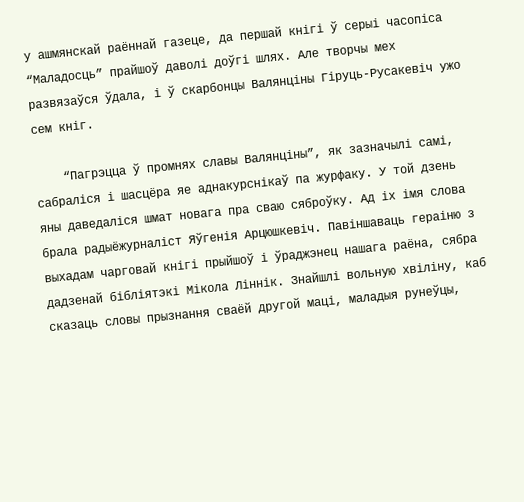у ашмянскай раённай газеце, да першай кнігі ў серыі часопіса “Маладосць” прайшоў даволі доўгі шлях. Але творчы мех развязаўся ўдала, і ў скарбонцы Валянціны Гіруць-Русакевіч ужо сем кніг.

    “Пагрэцца ў промнях славы Валянціны”, як зазначылі самі, сабраліся і шасцёра яе аднакурснікаў па журфаку. У той дзень яны даведаліся шмат новага пра сваю сяброўку. Ад іх імя слова брала радыёжурналіст Яўгенія Арцюшкевіч. Павіншаваць гераіню з выхадам чарговай кнігі прыйшоў і ўраджэнец нашага раёна, сябра дадзенай бібліятэкі Мікола Ліннік. Знайшлі вольную хвіліну, каб сказаць словы прызнання сваёй другой маці, маладыя рунеўцы,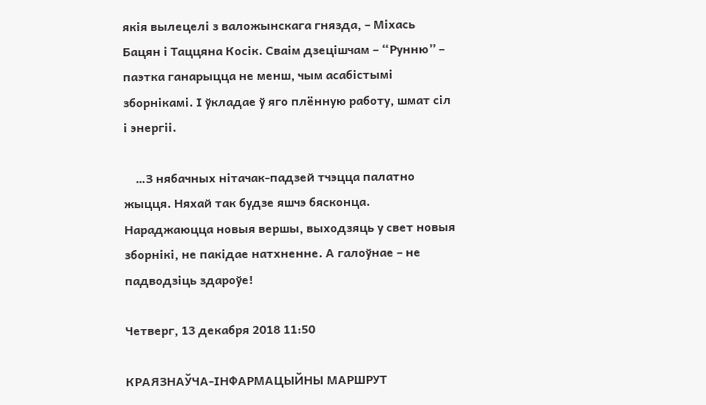якія вылецелі з валожынскага гнязда, – Міхась Бацян і Таццяна Косік. Сваім дзецішчам – “Рунню” – паэтка ганарыцца не менш, чым асабістымі зборнікамі. І ўкладае ў яго плённую работу, шмат сіл і энергіі.

    …З нябачных нітачак-падзей тчэцца палатно жыцця. Няхай так будзе яшчэ бясконца. Нараджаюцца новыя вершы, выходзяць у свет новыя зборнікі, не пакідае натхненне. А галоўнае – не падводзіць здароўе!

Четверг, 13 декабря 2018 11:50

КРАЯЗНАЎЧА-ІНФАРМАЦЫЙНЫ МАРШРУТ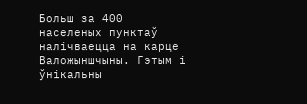Больш за 400 населеных пунктаў налічваецца на карце Валожыншчыны. Гэтым і ўнікальны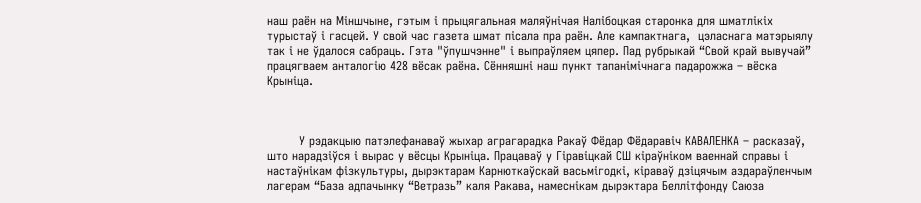наш раён на Міншчыне, гэтым і прыцягальная маляўнічая Налібоцкая старонка для шматлікіх турыстаў і гасцей. У свой час газета шмат пісала пра раён. Але кампактнага,  цэласнага матэрыялу так і не ўдалося сабраць. Гэта "ўпушчэнне" і выпраўляем цяпер. Пад рубрыкай “Свой край вывучай” працягваем анталогію 428 вёсак раёна. Сённяшні наш пункт тапанімічнага падарожжа – вёска Крыніца.



        У рэдакцыю патэлефанаваў жыхар аграгарадка Ракаў Фёдар Фёдаравіч КАВАЛЕНКА – расказаў, што нарадзіўся і вырас у вёсцы Крыніца. Працаваў у Гіравіцкай СШ кіраўніком ваеннай справы і настаўнікам фізкультуры, дырэктарам Карнюткаўскай васьмігодкі, кіраваў дзіцячым аздараўленчым лагерам “База адпачынку “Ветразь” каля Ракава, намеснікам дырэктара Беллітфонду Саюза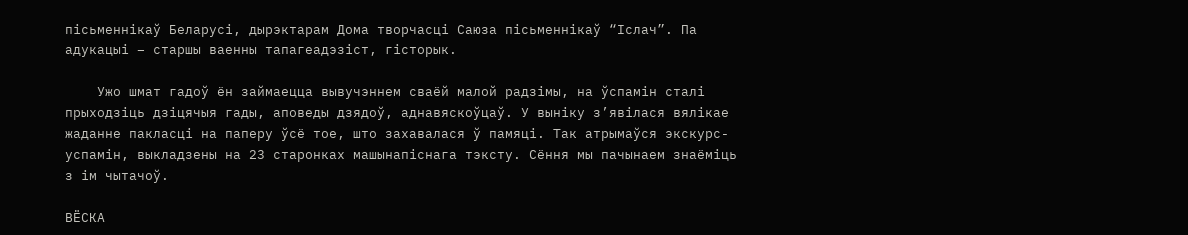пісьменнікаў Беларусі, дырэктарам Дома творчасці Саюза пісьменнікаў “Іслач”. Па адукацыі – старшы ваенны тапагеадэзіст, гісторык.

    Ужо шмат гадоў ён займаецца вывучэннем сваёй малой радзімы, на ўспамін сталі прыходзіць дзіцячыя гады, аповеды дзядоў, аднавяскоўцаў. У выніку з’явілася вялікае жаданне пакласці на паперу ўсё тое, што захавалася ў памяці. Так атрымаўся экскурс-успамін, выкладзены на 23 старонках машынапіснага тэксту. Сёння мы пачынаем знаёміць з ім чытачоў.

ВЁСКА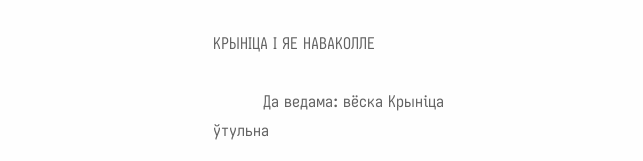КРЫНІЦА І ЯЕ НАВАКОЛЛЕ

          Да ведама: вёска Крыніца ўтульна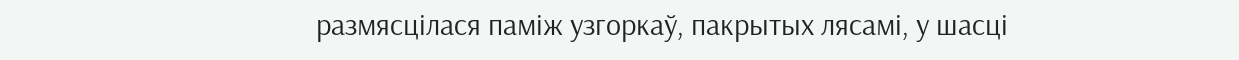размясцілася паміж узгоркаў, пакрытых лясамі, у шасці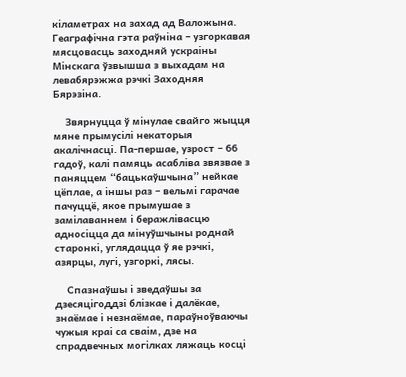кіламетрах на захад ад Валожына. Геаграфічна гэта раўніна – узгоркавая мясцовасць заходняй ускраіны Мінскага ўзвышша з выхадам на левабярэжжа рэчкі Заходняя Бярэзіна.

    Звярнуцца ў мінулае свайго жыцця мяне прымусілі некаторыя акалічнасці. Па-першае, узрост – 66 гадоў, калі памяць асабліва звязвае з паняццем “бацькаўшчына” нейкае цёплае, а іншы раз – вельмі гарачае пачуццё, якое прымушае з замілаваннем і беражлівасцю адносіцца да мінуўшчыны роднай старонкі, углядацца ў яе рэчкі, азярцы, лугі, узгоркі, лясы.

    Спазнаўшы і зведаўшы за дзесяцігоддзі блізкае і далёкае, знаёмае і незнаёмае, параўноўваючы чужыя краі са сваім, дзе на спрадвечных могілках ляжаць косці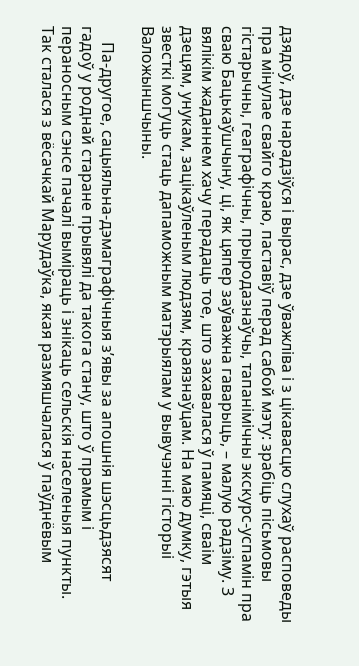дзядоў, дзе нарадзіўся і вырас, дзе ўважліва і з цікавасцю слухаў расповеды пра мінулае свайго краю, паставіў перад сабой мэту: зрабіць пісьмовы гістарычны, геаграфічны, прыродазнаўчы, тапанімічны экскурс-успамін пра сваю Бацькаўшчыну, ці, як цяпер заўважна гаварыць, – малую радзіму. З вялікім жаданнем хачу перадаць тое, што захавалася ў памяці, сваім дзецям, унукам, зацікаўленым людзям, краязнаўцам. На маю думку, гэтыя звесткі могуць стаць дапаможным матэрыялам у вывучэнні гісторыі Валожыншчыны.

    Па-другое, сацыяльна-дэмаграфічныя з’явы за апошнія шэсцьдзясят гадоў у роднай старане прывялі да такога стану, што ў прамым і пераносным сэнсе пачалі выміраць і знікаць сельскія населеныя пункты. Так сталася з вёсачкай Марудаўка, якая размяшчалася ў паўднёвым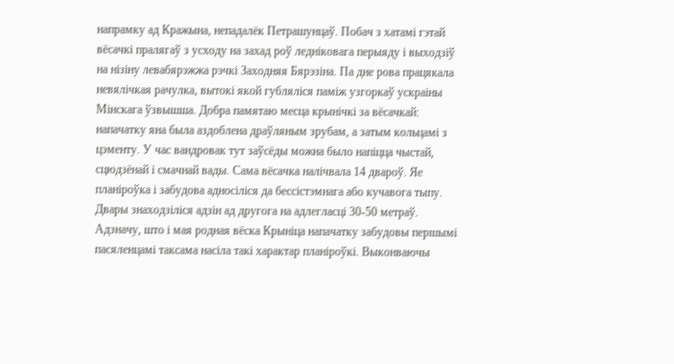напрамку ад Кражына, непадалёк Петрашунцаў. Побач з хатамі гэтай вёсачкі пралягаў з усходу на захад роў ледніковага перыяду і выходзіў на нізіну левабярэжжа рэчкі Заходняя Бярэзіна. Па дне рова працякала невялічкая рачулка, вытокі якой губляліся паміж узгоркаў ускраіны Мінскага ўзвышша. Добра памятаю месца крынічкі за вёсачкай: напачатку яна была аздоблена драўляным зрубам, а затым кольцамі з цэменту. У час вандровак тут заўсёды можна было напіцца чыстай, сцюдзёнай і смачнай вады. Сама вёсачка налічвала 14 двароў. Яе планіроўка і забудова адносіліся да бессістэмнага або кучавога тыпу. Двары знаходзіліся адзін ад другога на адлегласці 30-50 метраў. Адзначу, што і мая родная вёска Крыніца напачатку забудовы першымі пасяленцамі таксама насіла такі характар планіроўкі. Выконваючы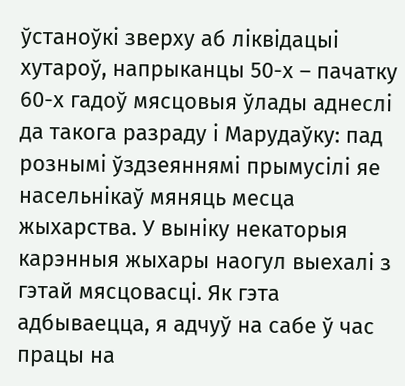ўстаноўкі зверху аб ліквідацыі хутароў, напрыканцы 50-х – пачатку 60-х гадоў мясцовыя ўлады аднеслі да такога разраду і Марудаўку: пад рознымі ўздзеяннямі прымусілі яе насельнікаў мяняць месца жыхарства. У выніку некаторыя карэнныя жыхары наогул выехалі з гэтай мясцовасці. Як гэта адбываецца, я адчуў на сабе ў час працы на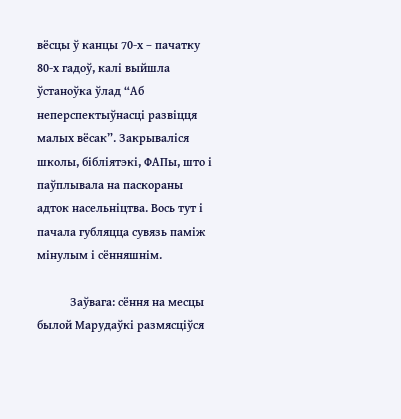вёсцы ў канцы 70-х – пачатку 80-х гадоў, калі выйшла ўстаноўка ўлад “Аб неперспектыўнасці развіцця малых вёсак”. Закрываліся школы, бібліятэкі, ФАПы, што і паўплывала на паскораны адток насельніцтва. Вось тут і пачала губляцца сувязь паміж мінулым і сённяшнім.

           Заўвага: сёння на месцы былой Марудаўкі размясціўся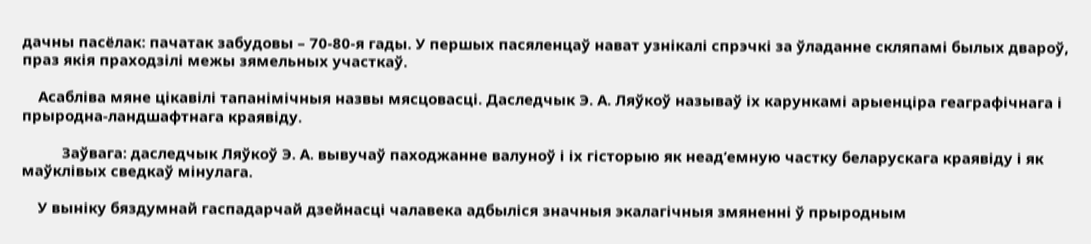дачны пасёлак: пачатак забудовы – 70-80-я гады. У першых пасяленцаў нават узнікалі спрэчкі за ўладанне скляпамі былых двароў, праз якія праходзілі межы зямельных участкаў.

    Асабліва мяне цікавілі тапанімічныя назвы мясцовасці. Даследчык Э. А. Ляўкоў называў іх карункамі арыенціра геаграфічнага і прыродна-ландшафтнага краявіду.

          Заўвага: даследчык Ляўкоў Э. А. вывучаў паходжанне валуноў і іх гісторыю як неад’емную частку беларускага краявіду і як маўклівых сведкаў мінулага.

    У выніку бяздумнай гаспадарчай дзейнасці чалавека адбыліся значныя экалагічныя змяненні ў прыродным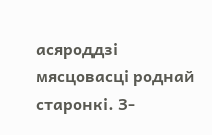асяроддзі мясцовасці роднай старонкі. З-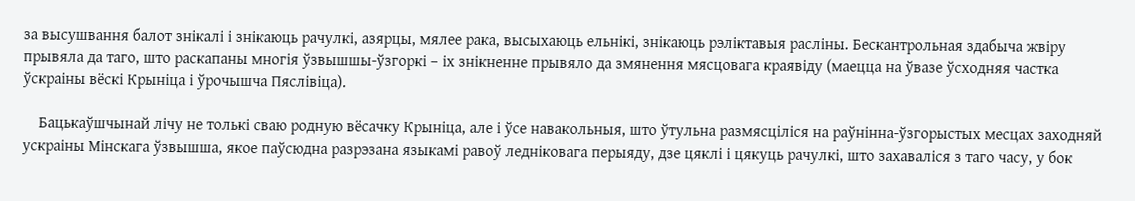за высушвання балот знікалі і знікаюць рачулкі, азярцы, мялее рака, высыхаюць ельнікі, знікаюць рэліктавыя расліны. Бескантрольная здабыча жвіру прывяла да таго, што раскапаны многія ўзвышшы-ўзгоркі – іх знікненне прывяло да змянення мясцовага краявіду (маецца на ўвазе ўсходняя частка ўскраіны вёскі Крыніца і ўрочышча Пяслівіца).

    Бацькаўшчынай лічу не толькі сваю родную вёсачку Крыніца, але і ўсе навакольныя, што ўтульна размясціліся на раўнінна-ўзгорыстых месцах заходняй ускраіны Мінскага ўзвышша, якое паўсюдна разрэзана языкамі равоў ледніковага перыяду, дзе цяклі і цякуць рачулкі, што захаваліся з таго часу, у бок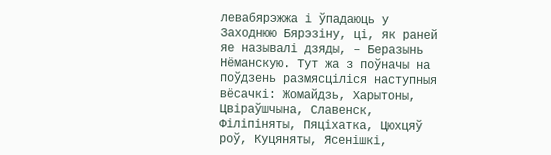левабярэжжа і ўпадаюць у Заходнюю Бярэзіну, ці, як раней яе называлі дзяды, – Беразынь Нёманскую. Тут жа з поўначы на поўдзень размясціліся наступныя вёсачкі: Жомайдзь, Харытоны, Цвіраўшчына, Славенск, Філіпіняты, Пяціхатка, Цюхцяў роў, Куцяняты, Ясенішкі,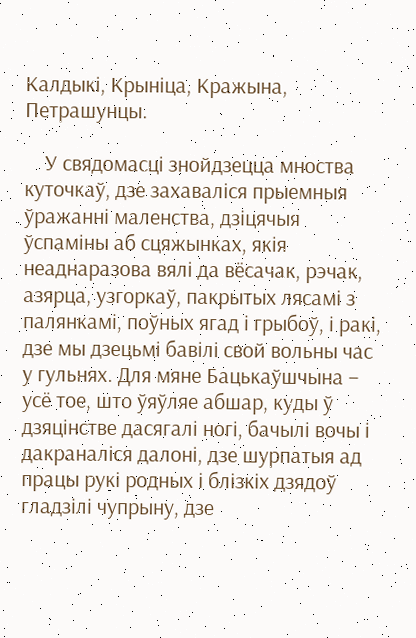Калдыкі, Крыніца, Кражына, Петрашунцы.

    У свядомасці знойдзецца мноства куточкаў, дзе захаваліся прыемныя ўражанні маленства, дзіцячыя ўспаміны аб сцяжынках, якія неаднаразова вялі да вёсачак, рэчак, азярца, узгоркаў, пакрытых лясамі з палянкамі, поўных ягад і грыбоў, і ракі, дзе мы дзецьмі бавілі свой вольны час у гульнях. Для мяне Бацькаўшчына – усё тое, што ўяўляе абшар, куды ў дзяцінстве дасягалі ногі, бачылі вочы і дакраналіся далоні, дзе шурпатыя ад працы рукі родных і блізкіх дзядоў гладзілі чупрыну, дзе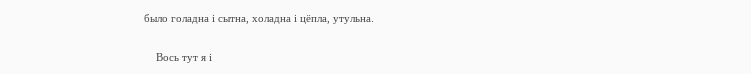было голадна і сытна, холадна і цёпла, утульна.

    Вось тут я і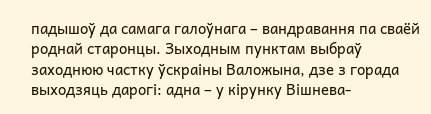падышоў да самага галоўнага – вандравання па сваёй роднай старонцы. Зыходным пунктам выбраў заходнюю частку ўскраіны Валожына, дзе з горада выходзяць дарогі: адна – у кірунку Вішнева-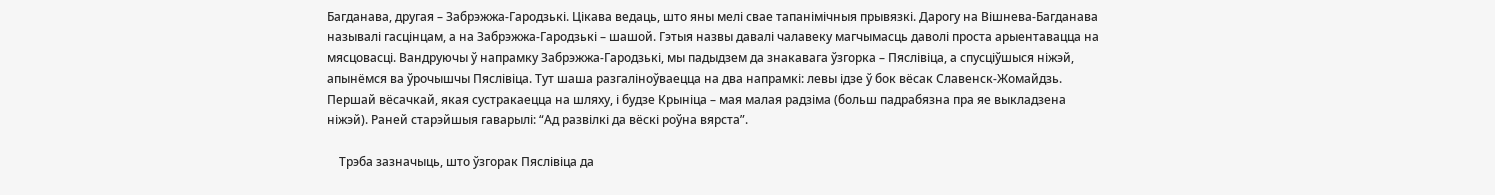Багданава, другая – Забрэжжа-Гародзькі. Цікава ведаць, што яны мелі свае тапанімічныя прывязкі. Дарогу на Вішнева-Багданава называлі гасцінцам, а на Забрэжжа-Гародзькі – шашой. Гэтыя назвы давалі чалавеку магчымасць даволі проста арыентавацца на мясцовасці. Вандруючы ў напрамку Забрэжжа-Гародзькі, мы падыдзем да знакавага ўзгорка – Пяслівіца, а спусціўшыся ніжэй, апынёмся ва ўрочышчы Пяслівіца. Тут шаша разгаліноўваецца на два напрамкі: левы ідзе ў бок вёсак Славенск-Жомайдзь. Першай вёсачкай, якая сустракаецца на шляху, і будзе Крыніца – мая малая радзіма (больш падрабязна пра яе выкладзена ніжэй). Раней старэйшыя гаварылі: “Ад развілкі да вёскі роўна вярста”.

    Трэба зазначыць, што ўзгорак Пяслівіца да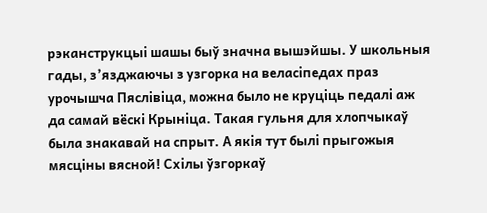рэканструкцыі шашы быў значна вышэйшы. У школьныя гады, з’язджаючы з узгорка на веласіпедах праз урочышча Пяслівіца, можна было не круціць педалі аж да самай вёскі Крыніца. Такая гульня для хлопчыкаў была знакавай на спрыт. А якія тут былі прыгожыя мясціны вясной! Схілы ўзгоркаў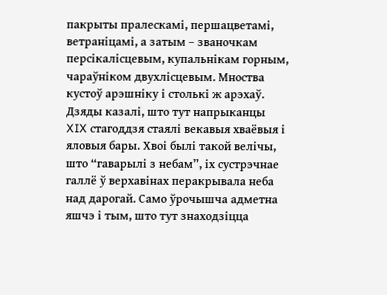пакрыты пралескамі, першацветамі, ветраніцамі, а затым – званочкам персікалісцевым, купальнікам горным, чараўніком двухлісцевым. Мноства кустоў арэшніку і столькі ж арэхаў. Дзяды казалі, што тут напрыканцы XIX стагоддзя стаялі векавыя хваёвыя і яловыя бары. Хвоі былі такой велічы, што “гаварылі з небам”, іх сустрэчнае галлё ў верхавінах перакрывала неба над дарогай. Само ўрочышча адметна яшчэ і тым, што тут знаходзіцца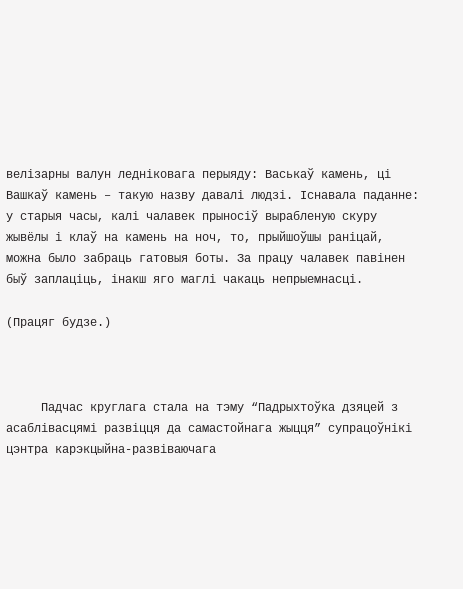велізарны валун ледніковага перыяду: Васькаў камень, ці Вашкаў камень – такую назву давалі людзі. Існавала паданне: у старыя часы, калі чалавек прыносіў вырабленую скуру жывёлы і клаў на камень на ноч, то, прыйшоўшы раніцай, можна было забраць гатовыя боты. За працу чалавек павінен быў заплаціць, інакш яго маглі чакаць непрыемнасці.

(Працяг будзе.)



     Падчас круглага стала на тэму “Падрыхтоўка дзяцей з асаблівасцямі развіцця да самастойнага жыцця” супрацоўнікі цэнтра карэкцыйна-развіваючага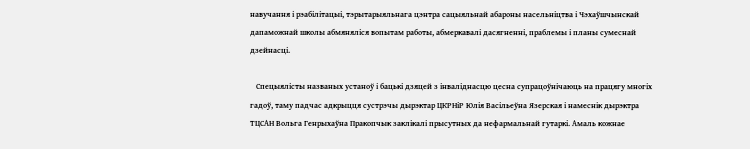навучання і рэабілітацыі, тэрытарыяльнага цэнтра сацыяльнай абароны насельніцтва і Чэхаўшчынскай дапаможнай школы абмяняліся вопытам работы, абмеркавалі дасягненні, праблемы і планы сумеснай дзейнасці.

   Спецыялісты названых устаноў і бацькі дзяцей з інваліднасцю цесна супрацоўнічаюць на працягу многіх гадоў, таму падчас адкрыцця сустрэчы дырэктар ЦКРНіР Юлія Васільеўна Язерская і намеснік дырэктра ТЦСАН Вольга Генрыхаўна Пракопчык заклікалі прысутных да нефармальнай гутаркі. Амаль кожнае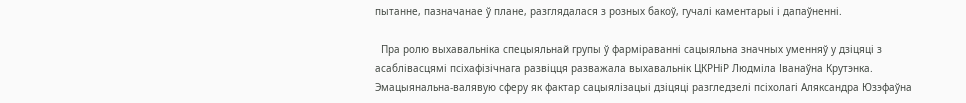пытанне, пазначанае ў плане, разглядалася з розных бакоў, гучалі каментарыі і дапаўненні.

  Пра ролю выхавальніка спецыяльнай групы ў фарміраванні сацыяльна значных уменняў у дзіцяці з асаблівасцямі псіхафізічнага развіцця разважала выхавальнік ЦКРНіР Людміла Іванаўна Крутэнка. Эмацыянальна-валявую сферу як фактар сацыялізацыі дзіцяці разгледзелі псіхолагі Аляксандра Юзэфаўна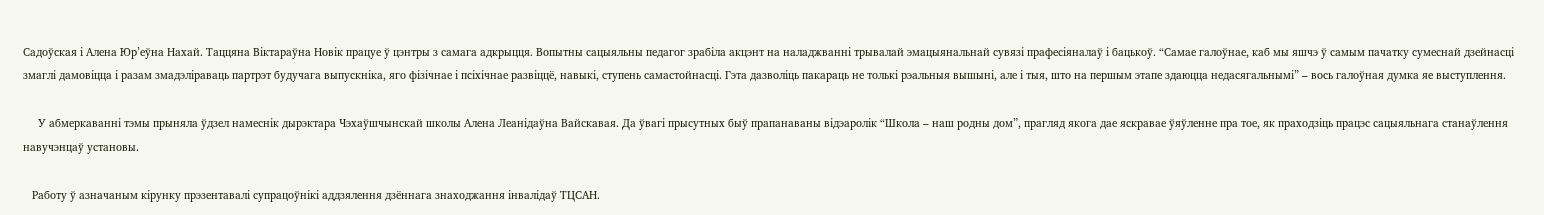Садоўская і Алена Юр’еўна Нахай. Таццяна Віктараўна Новік працуе ў цэнтры з самага адкрыцця. Вопытны сацыяльны педагог зрабіла акцэнт на наладжванні трывалай эмацыянальнай сувязі прафесіяналаў і бацькоў. “Самае галоўнае, каб мы яшчэ ў самым пачатку сумеснай дзейнасці змаглі дамовіцца і разам змадэліраваць партрэт будучага выпускніка, яго фізічнае і псіхічнае развіццё, навыкі, ступень самастойнасці. Гэта дазволіць пакараць не толькі рэальныя вышыні, але і тыя, што на першым этапе здаюцца недасягальнымі” – вось галоўная думка яе выступлення.

     У абмеркаванні тэмы прыняла ўдзел намеснік дырэктара Чэхаўшчынскай школы Алена Леанідаўна Вайскавая. Да ўвагі прысутных быў прапанаваны відэаролік “Школа – наш родны дом”, прагляд якога дае яскравае ўяўленне пра тое, як праходзіць працэс сацыяльнага станаўлення навучэнцаў установы.

   Работу ў азначаным кірунку прэзентавалі супрацоўнікі аддзялення дзённага знаходжання інвалідаў ТЦСАН.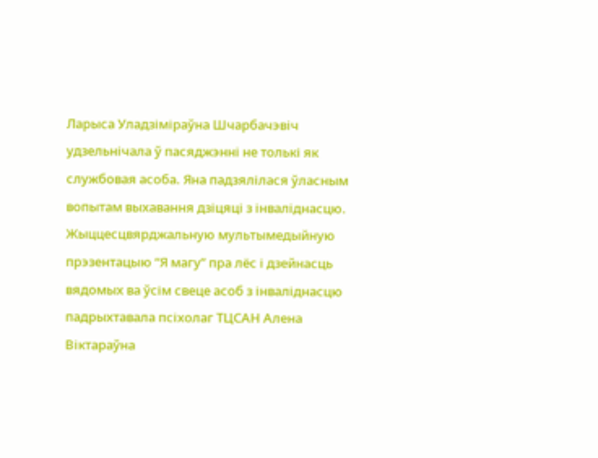Ларыса Уладзіміраўна Шчарбачэвіч удзельнічала ў пасяджэнні не толькі як службовая асоба. Яна падзялілася ўласным вопытам выхавання дзіцяці з інваліднасцю. Жыццесцвярджальную мультымедыйную прэзентацыю “Я магу” пра лёс і дзейнасць вядомых ва ўсім свеце асоб з інваліднасцю падрыхтавала псіхолаг ТЦСАН Алена Віктараўна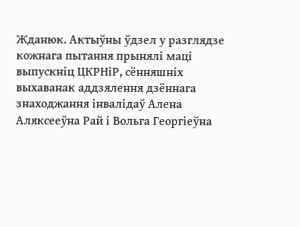Жданюк. Актыўны ўдзел у разглядзе кожнага пытання прынялі маці выпускніц ЦКРНіР, сённяшніх выхаванак аддзялення дзённага знаходжання інвалідаў Алена Аляксееўна Рай і Вольга Георгіеўна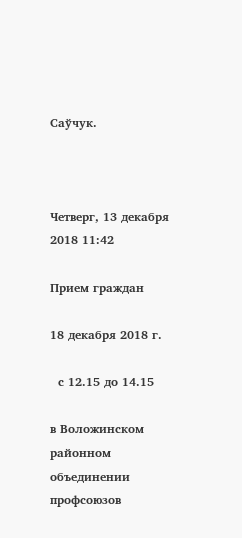Саўчук.



Четверг, 13 декабря 2018 11:42

Прием граждан

18 декабря 2018 г.

  с 12.15 до 14.15

в Воложинском районном объединении профсоюзов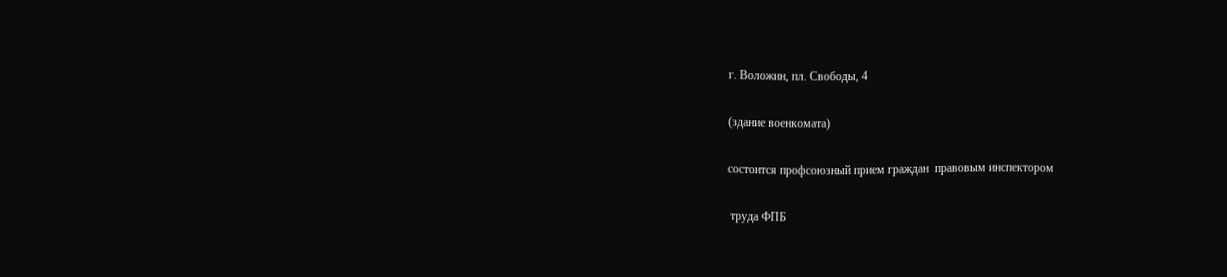г. Воложин, пл. Свободы, 4

(здание военкомата)

состоится профсоюзный прием граждан  правовым инспектором

 труда ФПБ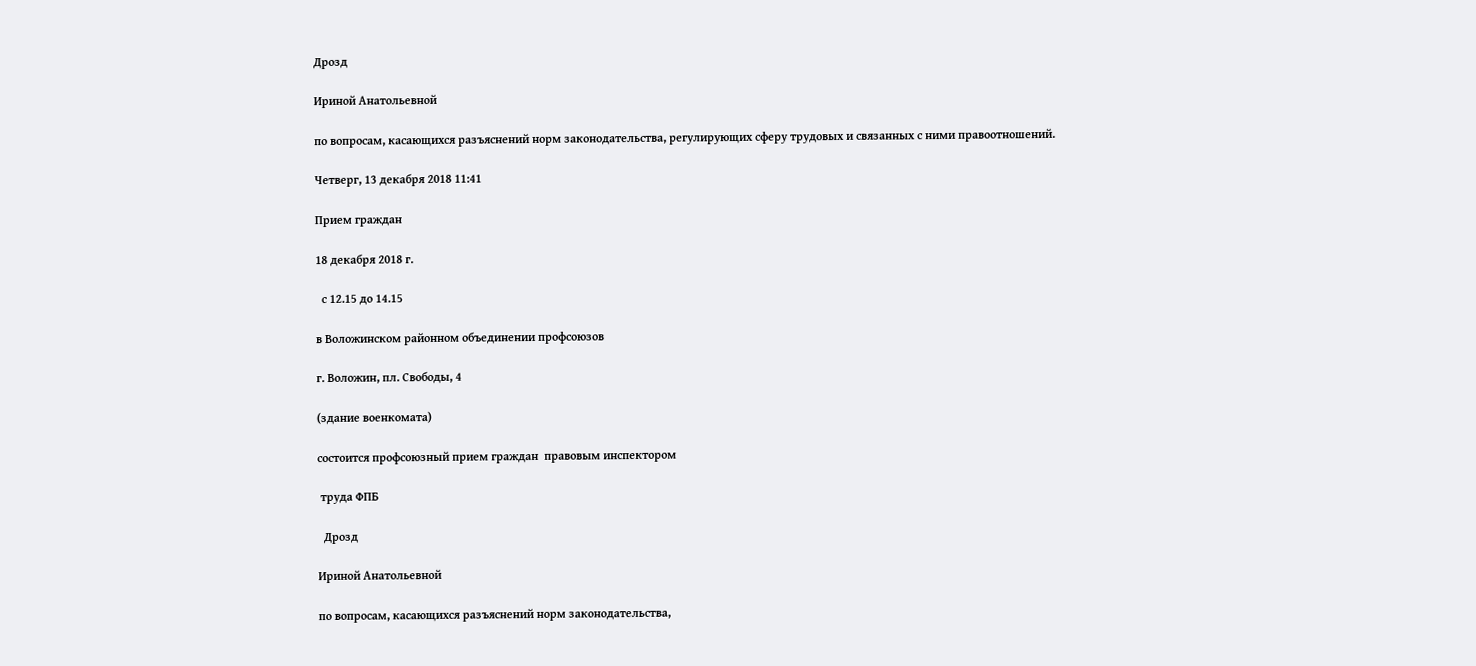Дрозд

Ириной Анатольевной

по вопросам, касающихся разъяснений норм законодательства, регулирующих сферу трудовых и связанных с ними правоотношений.

Четверг, 13 декабря 2018 11:41

Прием граждан

18 декабря 2018 г.

  с 12.15 до 14.15

в Воложинском районном объединении профсоюзов

г. Воложин, пл. Свободы, 4

(здание военкомата)

состоится профсоюзный прием граждан  правовым инспектором

 труда ФПБ

  Дрозд

Ириной Анатольевной

по вопросам, касающихся разъяснений норм законодательства,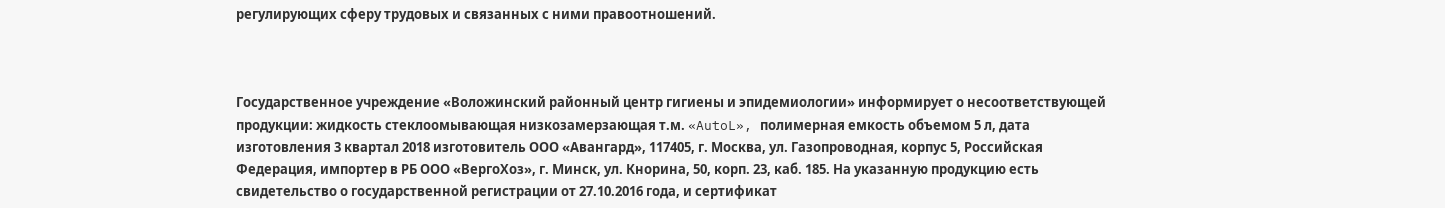регулирующих сферу трудовых и связанных с ними правоотношений.



Государственное учреждение «Воложинский районный центр гигиены и эпидемиологии» информирует о несоответствующей продукции: жидкость стеклоомывающая низкозамерзающая т.м. «AutoL», полимерная емкость объемом 5 л, дата изготовления 3 квартал 2018 изготовитель ООО «Авангард», 117405, г. Москва, ул. Газопроводная, корпус 5, Российская Федерация, импортер в РБ ООО «ВергоХоз», г. Минск, ул. Кнорина, 50, корп. 23, каб. 185. На указанную продукцию есть свидетельство о государственной регистрации от 27.10.2016 года, и сертификат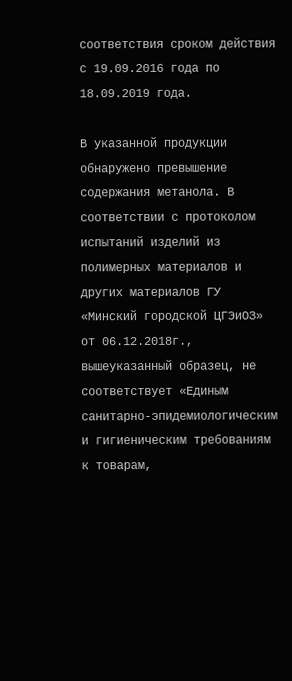соответствия сроком действия с 19.09.2016 года по 18.09.2019 года.

В указанной продукции обнаружено превышение содержания метанола. В соответствии с протоколом испытаний изделий из полимерных материалов и других материалов ГУ «Минский городской ЦГЭиОЗ» от 06.12.2018г., вышеуказанный образец, не соответствует «Единым санитарно-эпидемиологическим и гигиеническим требованиям к товарам,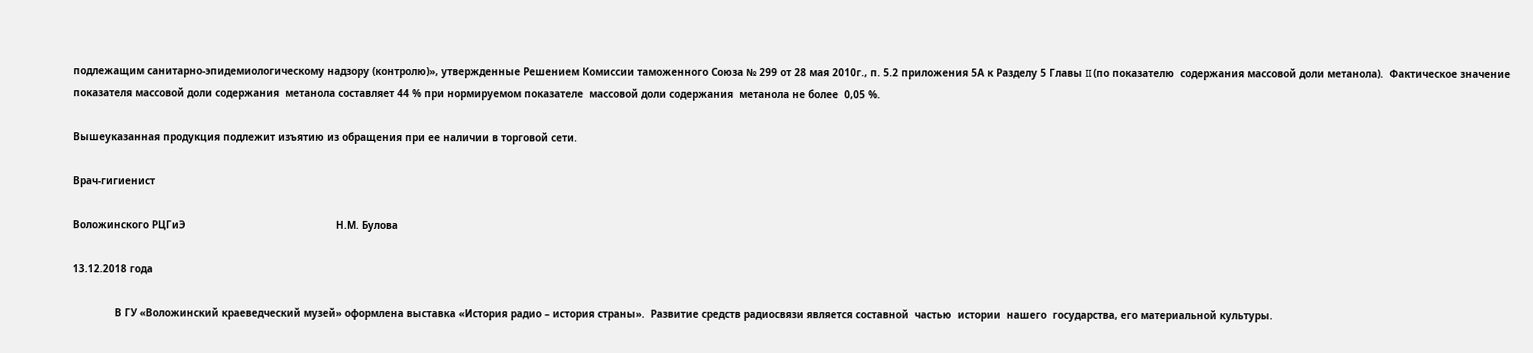подлежащим санитарно-эпидемиологическому надзору (контролю)», утвержденные Решением Комиссии таможенного Союза № 299 от 28 мая 2010г., п. 5.2 приложения 5А к Разделу 5 Главы II (по показателю  содержания массовой доли метанола).  Фактическое значение показателя массовой доли содержания  метанола составляет 44 % при нормируемом показателе  массовой доли содержания  метанола не более  0,05 %.

Вышеуказанная продукция подлежит изъятию из обращения при ее наличии в торговой сети.

Врач-гигиенист

Воложинского РЦГиЭ                                                  Н.М. Булова

13.12.2018 года

              В ГУ «Воложинский краеведческий музей» оформлена выставка «История радио – история страны».  Развитие средств радиосвязи является составной  частью  истории  нашего  государства, его материальной культуры.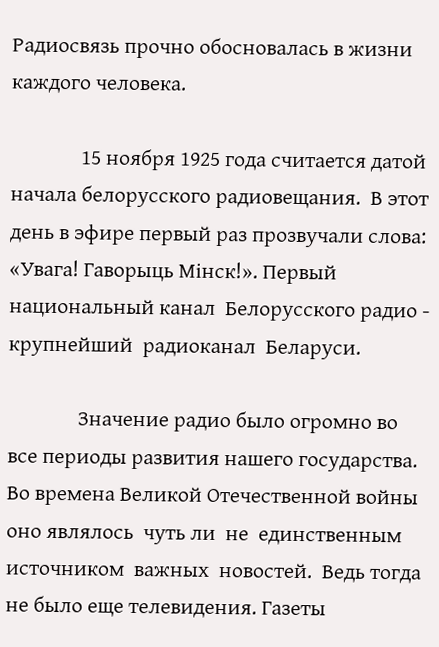Радиосвязь прочно обосновалась в жизни каждого человека.

              15 ноября 1925 года считается датой начала белорусского радиовещания.  В этот день в эфире первый раз прозвучали слова: «Увага! Гаворыць Мiнск!». Первый национальный канал  Белорусского радио - крупнейший  радиоканал  Беларуси.

              Значение радио было огромно во все периоды развития нашего государства.  Во времена Великой Отечественной войны  оно являлось  чуть ли  не  единственным источником  важных  новостей.  Ведь тогда не было еще телевидения. Газеты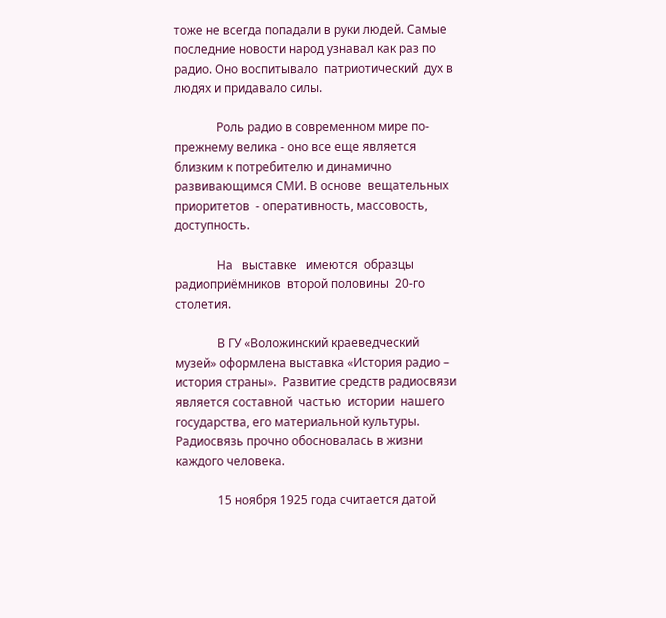тоже не всегда попадали в руки людей. Самые последние новости народ узнавал как раз по радио. Оно воспитывало  патриотический  дух в людях и придавало силы.

              Роль радио в современном мире по-прежнему велика - оно все еще является близким к потребителю и динамично развивающимся СМИ. В основе  вещательных  приоритетов  - оперативность, массовость, доступность.

              На   выставке   имеются  образцы    радиоприёмников  второй половины  20-го столетия.

              В ГУ «Воложинский краеведческий музей» оформлена выставка «История радио – история страны».  Развитие средств радиосвязи является составной  частью  истории  нашего  государства, его материальной культуры. Радиосвязь прочно обосновалась в жизни каждого человека.

              15 ноября 1925 года считается датой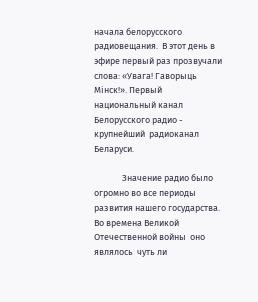начала белорусского радиовещания.  В этот день в эфире первый раз прозвучали слова: «Увага! Гаворыць Мiнск!». Первый национальный канал  Белорусского радио - крупнейший  радиоканал  Беларуси.

              Значение радио было огромно во все периоды развития нашего государства.  Во времена Великой Отечественной войны  оно являлось  чуть ли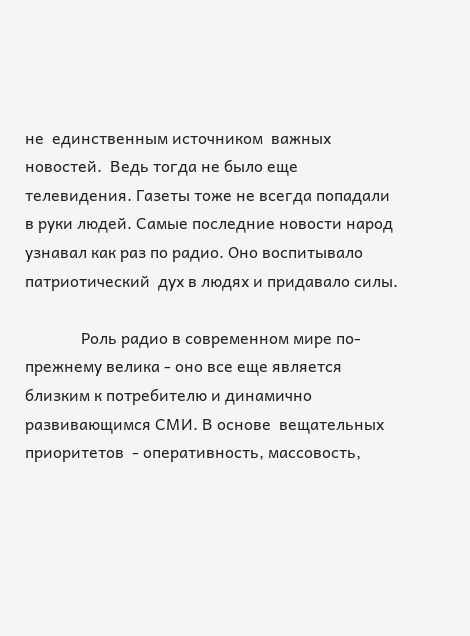не  единственным источником  важных  новостей.  Ведь тогда не было еще телевидения. Газеты тоже не всегда попадали в руки людей. Самые последние новости народ узнавал как раз по радио. Оно воспитывало  патриотический  дух в людях и придавало силы.

              Роль радио в современном мире по-прежнему велика - оно все еще является близким к потребителю и динамично развивающимся СМИ. В основе  вещательных  приоритетов  - оперативность, массовость,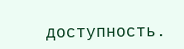доступность.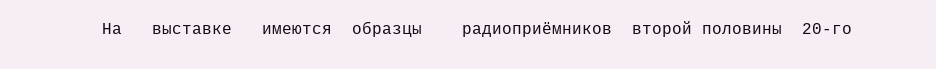На   выставке   имеются  образцы    радиоприёмников  второй половины  20-го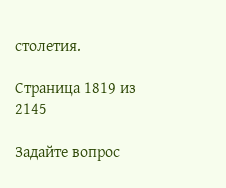столетия.

Страница 1819 из 2145

Задайте вопрос